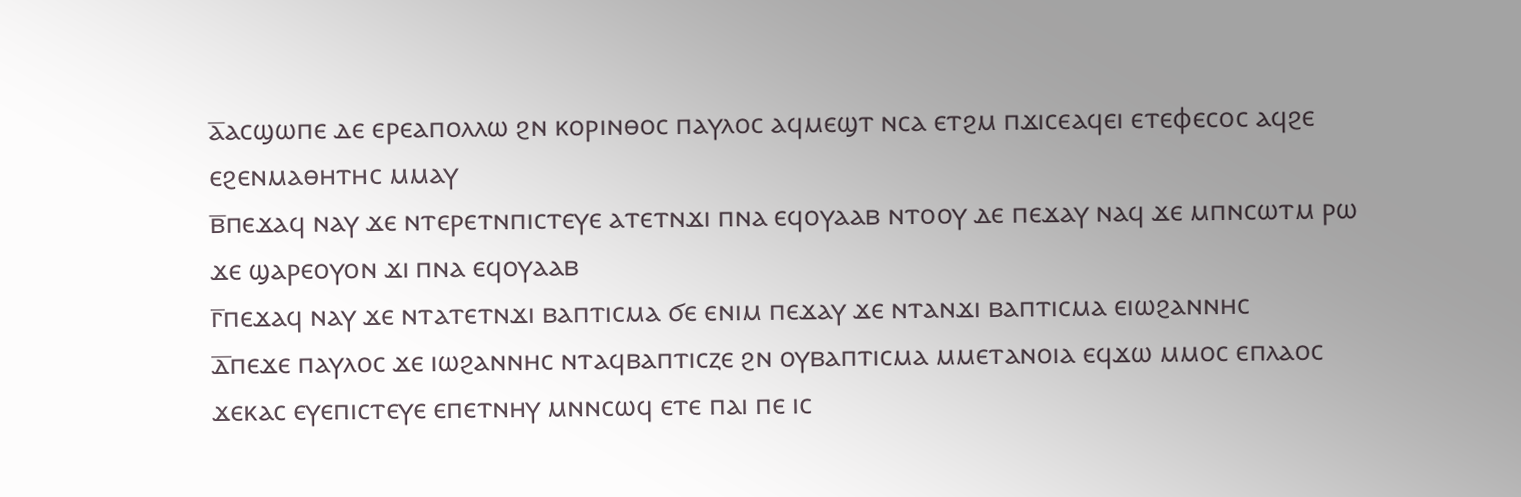ⲁ̅ⲁⲥϣⲱⲡⲉ ⲇⲉ ⲉⲣⲉⲁⲡⲟⲗⲗⲱ ϩⲛ ⲕⲟⲣⲓⲛⲑⲟⲥ ⲡⲁⲩⲗⲟⲥ ⲁϥⲙⲉϣⲧ ⲛⲥⲁ ⲉⲧϩⲙ ⲡϫⲓⲥⲉⲁϥⲉⲓ ⲉⲧⲉⲫⲉⲥⲟⲥ ⲁϥϩⲉ ⲉϩⲉⲛⲙⲁⲑⲏⲧⲏⲥ ⲙⲙⲁⲩ
ⲃ̅ⲡⲉϫⲁϥ ⲛⲁⲩ ϫⲉ ⲛⲧⲉⲣⲉⲧⲛⲡⲓⲥⲧⲉⲩⲉ ⲁⲧⲉⲧⲛϫⲓ ⲡⲛⲁ ⲉϥⲟⲩⲁⲁⲃ ⲛⲧⲟⲟⲩ ⲇⲉ ⲡⲉϫⲁⲩ ⲛⲁϥ ϫⲉ ⲙⲡⲛⲥⲱⲧⲙ ⲣⲱ ϫⲉ ϣⲁⲣⲉⲟⲩⲟⲛ ϫⲓ ⲡⲛⲁ ⲉϥⲟⲩⲁⲁⲃ
ⲅ̅ⲡⲉϫⲁϥ ⲛⲁⲩ ϫⲉ ⲛⲧⲁⲧⲉⲧⲛϫⲓ ⲃⲁⲡⲧⲓⲥⲙⲁ ϭⲉ ⲉⲛⲓⲙ ⲡⲉϫⲁⲩ ϫⲉ ⲛⲧⲁⲛϫⲓ ⲃⲁⲡⲧⲓⲥⲙⲁ ⲉⲓⲱϩⲁⲛⲛⲏⲥ
ⲇ̅ⲡⲉϫⲉ ⲡⲁⲩⲗⲟⲥ ϫⲉ ⲓⲱϩⲁⲛⲛⲏⲥ ⲛⲧⲁϥⲃⲁⲡⲧⲓⲥⲍⲉ ϩⲛ ⲟⲩⲃⲁⲡⲧⲓⲥⲙⲁ ⲙⲙⲉⲧⲁⲛⲟⲓⲁ ⲉϥϫⲱ ⲙⲙⲟⲥ ⲉⲡⲗⲁⲟⲥ ϫⲉⲕⲁⲥ ⲉⲩⲉⲡⲓⲥⲧⲉⲩⲉ ⲉⲡⲉⲧⲛⲏⲩ ⲙⲛⲛⲥⲱϥ ⲉⲧⲉ ⲡⲁⲓ ⲡⲉ ⲓⲥ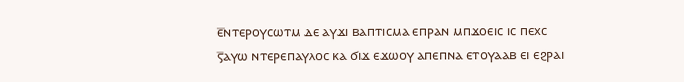ⲉ̅ⲛⲧⲉⲣⲟⲩⲥⲱⲧⲙ ⲇⲉ ⲁⲩϫⲓ ⲃⲁⲡⲧⲓⲥⲙⲁ ⲉⲡⲣⲁⲛ ⲙⲡϫⲟⲉⲓⲥ ⲓⲥ ⲡⲉⲭⲥ
ⲋ̅ⲁⲩⲱ ⲛⲧⲉⲣⲉⲡⲁⲩⲗⲟⲥ ⲕⲁ ϭⲓϫ ⲉϫⲱⲟⲩ ⲁⲡⲉⲡⲛⲁ ⲉⲧⲟⲩⲁⲁⲃ ⲉⲓ ⲉϩⲣⲁⲓ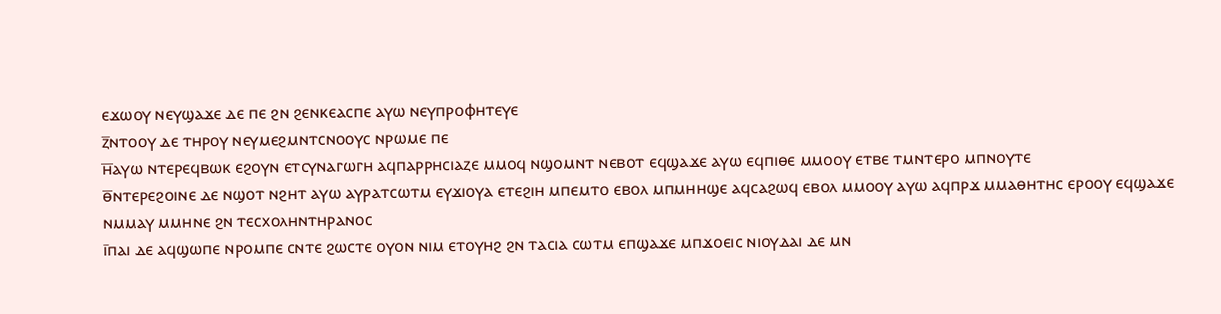ⲉϫⲱⲟⲩ ⲛⲉⲩϣⲁϫⲉ ⲇⲉ ⲡⲉ ϩⲛ ϩⲉⲛⲕⲉⲁⲥⲡⲉ ⲁⲩⲱ ⲛⲉⲩⲡⲣⲟⲫⲏⲧⲉⲩⲉ
ⲍ̅ⲛⲧⲟⲟⲩ ⲇⲉ ⲧⲏⲣⲟⲩ ⲛⲉⲩⲙⲉϩⲙⲛⲧⲥⲛⲟⲟⲩⲥ ⲛⲣⲱⲙⲉ ⲡⲉ
ⲏ̅ⲁⲩⲱ ⲛⲧⲉⲣⲉϥⲃⲱⲕ ⲉϩⲟⲩⲛ ⲉⲧⲥⲩⲛⲁⲅⲱⲅⲏ ⲁϥⲡⲁⲣⲣⲏⲥⲓⲁⲍⲉ ⲙⲙⲟϥ ⲛϣⲟⲙⲛⲧ ⲛⲉⲃⲟⲧ ⲉϥϣⲁϫⲉ ⲁⲩⲱ ⲉϥⲡⲓⲑⲉ ⲙⲙⲟⲟⲩ ⲉⲧⲃⲉ ⲧⲙⲛⲧⲉⲣⲟ ⲙⲡⲛⲟⲩⲧⲉ
ⲑ̅ⲛⲧⲉⲣⲉϩⲟⲓⲛⲉ ⲇⲉ ⲛϣⲟⲧ ⲛϩⲏⲧ ⲁⲩⲱ ⲁⲩⲣⲁⲧⲥⲱⲧⲙ ⲉⲩϫⲓⲟⲩⲁ ⲉⲧⲉϩⲓⲏ ⲙⲡⲉⲙⲧⲟ ⲉⲃⲟⲗ ⲙⲡⲙⲏⲏϣⲉ ⲁϥⲥⲁϩⲱϥ ⲉⲃⲟⲗ ⲙⲙⲟⲟⲩ ⲁⲩⲱ ⲁϥⲡⲣϫ ⲙⲙⲁⲑⲏⲧⲏⲥ ⲉⲣⲟⲟⲩ ⲉϥϣⲁϫⲉ ⲛⲙⲙⲁⲩ ⲙⲙⲏⲛⲉ ϩⲛ ⲧⲉⲥⲭⲟⲗⲏⲛⲧⲏⲣⲁⲛⲟⲥ
ⲓ̅ⲡⲁⲓ ⲇⲉ ⲁϥϣⲱⲡⲉ ⲛⲣⲟⲙⲡⲉ ⲥⲛⲧⲉ ϩⲱⲥⲧⲉ ⲟⲩⲟⲛ ⲛⲓⲙ ⲉⲧⲟⲩⲏϩ ϩⲛ ⲧⲁⲥⲓⲁ ⲥⲱⲧⲙ ⲉⲡϣⲁϫⲉ ⲙⲡϫⲟⲉⲓⲥ ⲛⲓⲟⲩⲇⲁⲓ ⲇⲉ ⲙⲛ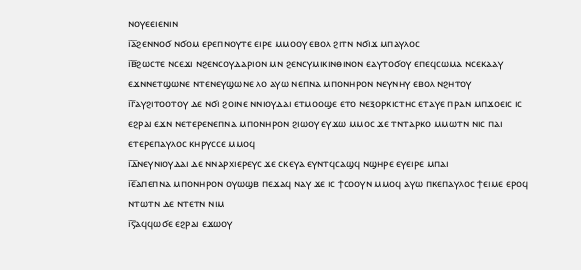ⲛⲟⲩⲉⲉⲓⲉⲛⲓⲛ
ⲓ̅ⲁ̅ϩⲉⲛⲛⲟϭ ⲛϭⲟⲙ ⲉⲣⲉⲡⲛⲟⲩⲧⲉ ⲉⲓⲣⲉ ⲙⲙⲟⲟⲩ ⲉⲃⲟⲗ ϩⲓⲧⲛ ⲛϭⲓϫ ⲙⲡⲁⲩⲗⲟⲥ
ⲓ̅ⲃ̅ϩⲱⲥⲧⲉ ⲛⲥⲉϫⲓ ⲛϩⲉⲛⲥⲟⲩⲇⲁⲣⲓⲟⲛ ⲙⲛ ϩⲉⲛⲥⲩⲙⲓⲕⲓⲛⲑⲓⲛⲟⲛ ⲉⲁⲩⲧⲟϭⲟⲩ ⲉⲡⲉϥⲥⲱⲙⲁ ⲛⲥⲉⲕⲁⲁⲩ ⲉϫⲛⲛⲉⲧϣⲱⲛⲉ ⲛⲧⲉⲛⲉⲩϣⲱⲛⲉ ⲗⲟ ⲁⲩⲱ ⲛⲉⲡⲛⲁ ⲙⲡⲟⲛⲏⲣⲟⲛ ⲛⲉⲩⲛⲏⲩ ⲉⲃⲟⲗ ⲛϩⲏⲧⲟⲩ
ⲓ̅ⲅ̅ⲁⲩϩⲓⲧⲟⲟⲧⲟⲩ ⲇⲉ ⲛϭⲓ ϩⲟⲓⲛⲉ ⲛⲛⲓⲟⲩⲇⲁⲓ ⲉⲧⲙⲟⲟϣⲉ ⲉⲧⲟ ⲛⲉⲝⲟⲣⲕⲓⲥⲧⲏⲥ ⲉⲧⲁⲩⲉ ⲡⲣⲁⲛ ⲙⲡϫⲟⲉⲓⲥ ⲓⲥ ⲉϩⲣⲁⲓ ⲉϫⲛ ⲛⲉⲧⲉⲣⲉⲛⲉⲡⲛⲁ ⲙⲡⲟⲛⲏⲣⲟⲛ ϩⲓⲱⲟⲩ ⲉⲩϫⲱ ⲙⲙⲟⲥ ϫⲉ ⲧⲛⲧⲁⲣⲕⲟ ⲙⲙⲱⲧⲛ ⲛⲓⲥ ⲡⲁⲓ ⲉⲧⲉⲣⲉⲡⲁⲩⲗⲟⲥ ⲕⲏⲣⲩⲥⲥⲉ ⲙⲙⲟϥ
ⲓ̅ⲇ̅ⲛⲉⲩⲛⲓⲟⲩⲇⲁⲓ ⲇⲉ ⲛⲛⲁⲣⲭⲓⲉⲣⲉⲩⲥ ϫⲉ ⲥⲕⲉⲩⲁ ⲉⲩⲛⲧϥⲥⲁϣϥ ⲛϣⲏⲣⲉ ⲉⲩⲉⲓⲣⲉ ⲙⲡⲁⲓ
ⲓ̅ⲉ̅ⲁⲡⲉⲡⲛⲁ ⲙⲡⲟⲛⲏⲣⲟⲛ ⲟⲩⲱϣⲃ ⲡⲉϫⲁϥ ⲛⲁⲩ ϫⲉ ⲓⲥ ϯⲥⲟⲟⲩⲛ ⲙⲙⲟϥ ⲁⲩⲱ ⲡⲕⲉⲡⲁⲩⲗⲟⲥ ϯⲉⲓⲙⲉ ⲉⲣⲟϥ ⲛⲧⲱⲧⲛ ⲇⲉ ⲛⲧⲉⲧⲛ ⲛⲓⲙ
ⲓ̅ⲋ̅ⲁϥϥⲱϭⲉ ⲉϩⲣⲁⲓ ⲉϫⲱⲟⲩ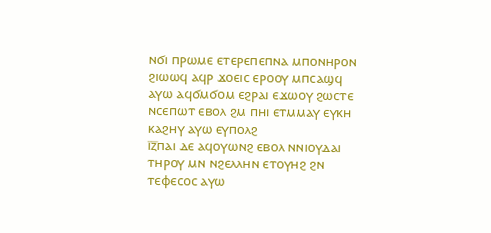ⲛϭⲓ ⲡⲣⲱⲙⲉ ⲉⲧⲉⲣⲉⲡⲉⲡⲛⲁ ⲙⲡⲟⲛⲏⲣⲟⲛ ϩⲓⲱⲱϥ ⲁϥⲣ ϫⲟⲉⲓⲥ ⲉⲣⲟⲟⲩ ⲙⲡⲥⲁϣϥ ⲁⲩⲱ ⲁϥϭⲙϭⲟⲙ ⲉϩⲣⲁⲓ ⲉϫⲱⲟⲩ ϩⲱⲥⲧⲉ ⲛⲥⲉⲡⲱⲧ ⲉⲃⲟⲗ ϩⲙ ⲡⲏⲓ ⲉⲧⲙⲙⲁⲩ ⲉⲩⲕⲏ ⲕⲁϩⲏⲩ ⲁⲩⲱ ⲉⲩⲡⲟⲗϩ
ⲓ̅ⲍ̅ⲡⲁⲓ ⲇⲉ ⲁϥⲟⲩⲱⲛϩ ⲉⲃⲟⲗ ⲛⲛⲓⲟⲩⲇⲁⲓ ⲧⲏⲣⲟⲩ ⲙⲛ ⲛϩⲉⲗⲗⲏⲛ ⲉⲧⲟⲩⲏϩ ϩⲛ ⲧⲉⲫⲉⲥⲟⲥ ⲁⲩⲱ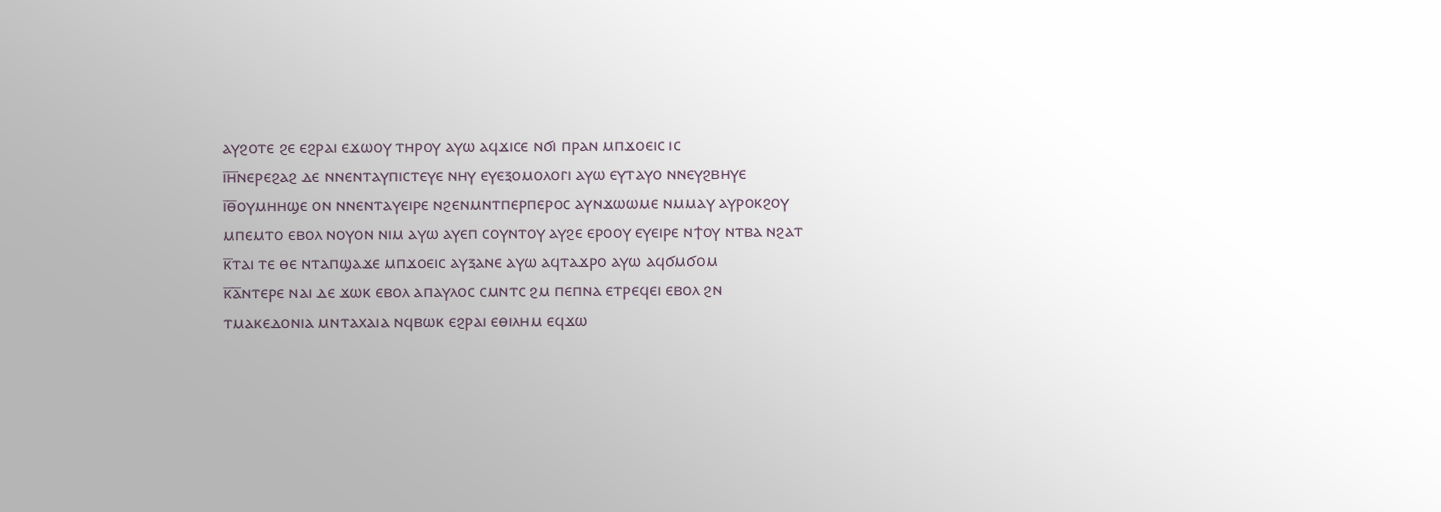ⲁⲩϩⲟⲧⲉ ϩⲉ ⲉϩⲣⲁⲓ ⲉϫⲱⲟⲩ ⲧⲏⲣⲟⲩ ⲁⲩⲱ ⲁϥϫⲓⲥⲉ ⲛϭⲓ ⲡⲣⲁⲛ ⲙⲡϫⲟⲉⲓⲥ ⲓⲥ
ⲓ̅ⲏ̅ⲛⲉⲣⲉϩⲁϩ ⲇⲉ ⲛⲛⲉⲛⲧⲁⲩⲡⲓⲥⲧⲉⲩⲉ ⲛⲏⲩ ⲉⲩⲉⲝⲟⲙⲟⲗⲟⲅⲓ ⲁⲩⲱ ⲉⲩⲧⲁⲩⲟ ⲛⲛⲉⲩϩⲃⲏⲩⲉ
ⲓ̅ⲑ̅ⲟⲩⲙⲏⲏϣⲉ ⲟⲛ ⲛⲛⲉⲛⲧⲁⲩⲉⲓⲣⲉ ⲛϩⲉⲛⲙⲛⲧⲡⲉⲣⲡⲉⲣⲟⲥ ⲁⲩⲛϫⲱⲱⲙⲉ ⲛⲙⲙⲁⲩ ⲁⲩⲣⲟⲕϩⲟⲩ ⲙⲡⲉⲙⲧⲟ ⲉⲃⲟⲗ ⲛⲟⲩⲟⲛ ⲛⲓⲙ ⲁⲩⲱ ⲁⲩⲉⲡ ⲥⲟⲩⲛⲧⲟⲩ ⲁⲩϩⲉ ⲉⲣⲟⲟⲩ ⲉⲩⲉⲓⲣⲉ ⲛϯⲟⲩ ⲛⲧⲃⲁ ⲛϩⲁⲧ
ⲕ̅ⲧⲁⲓ ⲧⲉ ⲑⲉ ⲛⲧⲁⲡϣⲁϫⲉ ⲙⲡϫⲟⲉⲓⲥ ⲁⲩⲝⲁⲛⲉ ⲁⲩⲱ ⲁϥⲧⲁϫⲣⲟ ⲁⲩⲱ ⲁϥϭⲙϭⲟⲙ
ⲕ̅ⲁ̅ⲛⲧⲉⲣⲉ ⲛⲁⲓ ⲇⲉ ϫⲱⲕ ⲉⲃⲟⲗ ⲁⲡⲁⲩⲗⲟⲥ ⲥⲙⲛⲧⲥ ϩⲙ ⲡⲉⲡⲛⲁ ⲉⲧⲣⲉϥⲉⲓ ⲉⲃⲟⲗ ϩⲛ ⲧⲙⲁⲕⲉⲇⲟⲛⲓⲁ ⲙⲛⲧⲁⲭⲁⲓⲁ ⲛϥⲃⲱⲕ ⲉϩⲣⲁⲓ ⲉⲑⲓⲗⲏⲙ ⲉϥϫⲱ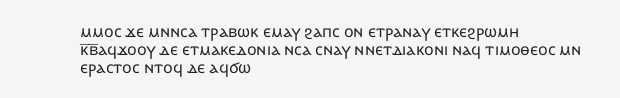ⲙⲙⲟⲥ ϫⲉ ⲙⲛⲛⲥⲁ ⲧⲣⲁⲃⲱⲕ ⲉⲙⲁⲩ ϩⲁⲡⲥ ⲟⲛ ⲉⲧⲣⲁⲛⲁⲩ ⲉⲧⲕⲉϩⲣⲱⲙⲏ
ⲕ̅ⲃ̅ⲁϥϫⲟⲟⲩ ⲇⲉ ⲉⲧⲙⲁⲕⲉⲇⲟⲛⲓⲁ ⲛⲥⲁ ⲥⲛⲁⲩ ⲛⲛⲉⲧⲇⲓⲁⲕⲟⲛⲓ ⲛⲁϥ ⲧⲓⲙⲟⲑⲉⲟⲥ ⲙⲛ ⲉⲣⲁⲥⲧⲟⲥ ⲛⲧⲟϥ ⲇⲉ ⲁϥϭⲱ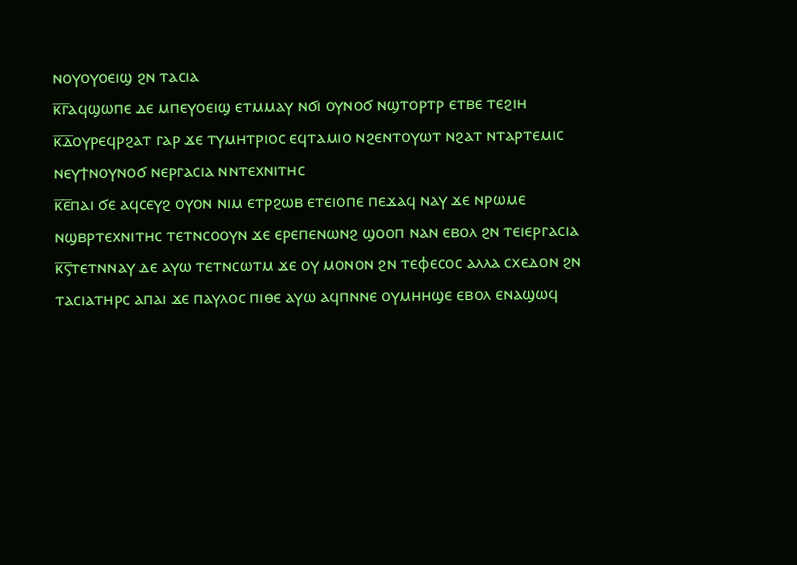ⲛⲟⲩⲟⲩⲟⲉⲓϣ ϩⲛ ⲧⲁⲥⲓⲁ
ⲕ̅ⲅ̅ⲁϥϣⲱⲡⲉ ⲇⲉ ⲙⲡⲉⲩⲟⲉⲓϣ ⲉⲧⲙⲙⲁⲩ ⲛϭⲓ ⲟⲩⲛⲟϭ ⲛϣⲧⲟⲣⲧⲣ ⲉⲧⲃⲉ ⲧⲉϩⲓⲏ
ⲕ̅ⲇ̅ⲟⲩⲣⲉϥⲣϩⲁⲧ ⲅⲁⲣ ϫⲉ ⲧⲩⲙⲏⲧⲣⲓⲟⲥ ⲉϥⲧⲁⲙⲓⲟ ⲛϩⲉⲛⲧⲟⲩⲱⲧ ⲛϩⲁⲧ ⲛⲧⲁⲣⲧⲉⲙⲓⲥ ⲛⲉⲩϯⲛⲟⲩⲛⲟϭ ⲛⲉⲣⲅⲁⲥⲓⲁ ⲛⲛⲧⲉⲭⲛⲓⲧⲏⲥ
ⲕ̅ⲉ̅ⲡⲁⲓ ϭⲉ ⲁϥⲥⲉⲩϩ ⲟⲩⲟⲛ ⲛⲓⲙ ⲉⲧⲣϩⲱⲃ ⲉⲧⲉⲓⲟⲡⲉ ⲡⲉϫⲁϥ ⲛⲁⲩ ϫⲉ ⲛⲣⲱⲙⲉ ⲛϣⲃⲣⲧⲉⲭⲛⲓⲧⲏⲥ ⲧⲉⲧⲛⲥⲟⲟⲩⲛ ϫⲉ ⲉⲣⲉⲡⲉⲛⲱⲛϩ ϣⲟⲟⲡ ⲛⲁⲛ ⲉⲃⲟⲗ ϩⲛ ⲧⲉⲓⲉⲣⲅⲁⲥⲓⲁ
ⲕ̅ⲋ̅ⲧⲉⲧⲛⲛⲁⲩ ⲇⲉ ⲁⲩⲱ ⲧⲉⲧⲛⲥⲱⲧⲙ ϫⲉ ⲟⲩ ⲙⲟⲛⲟⲛ ϩⲛ ⲧⲉⲫⲉⲥⲟⲥ ⲁⲗⲗⲁ ⲥⲭⲉⲇⲟⲛ ϩⲛ ⲧⲁⲥⲓⲁⲧⲏⲣⲥ ⲁⲡⲁⲓ ϫⲉ ⲡⲁⲩⲗⲟⲥ ⲡⲓⲑⲉ ⲁⲩⲱ ⲁϥⲡⲛⲛⲉ ⲟⲩⲙⲏⲏϣⲉ ⲉⲃⲟⲗ ⲉⲛⲁϣⲱϥ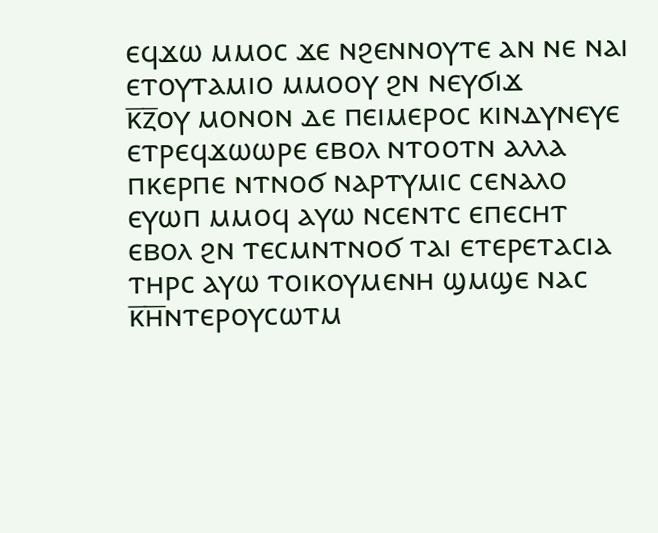ⲉϥϫⲱ ⲙⲙⲟⲥ ϫⲉ ⲛϩⲉⲛⲛⲟⲩⲧⲉ ⲁⲛ ⲛⲉ ⲛⲁⲓ ⲉⲧⲟⲩⲧⲁⲙⲓⲟ ⲙⲙⲟⲟⲩ ϩⲛ ⲛⲉⲩϭⲓϫ
ⲕ̅ⲍ̅ⲟⲩ ⲙⲟⲛⲟⲛ ⲇⲉ ⲡⲉⲓⲙⲉⲣⲟⲥ ⲕⲓⲛⲇⲩⲛⲉⲩⲉ ⲉⲧⲣⲉϥϫⲱⲱⲣⲉ ⲉⲃⲟⲗ ⲛⲧⲟⲟⲧⲛ ⲁⲗⲗⲁ ⲡⲕⲉⲣⲡⲉ ⲛⲧⲛⲟϭ ⲛⲁⲣⲧⲩⲙⲓⲥ ⲥⲉⲛⲁⲗⲟ ⲉⲩⲱⲡ ⲙⲙⲟϥ ⲁⲩⲱ ⲛⲥⲉⲛⲧⲥ ⲉⲡⲉⲥⲏⲧ ⲉⲃⲟⲗ ϩⲛ ⲧⲉⲥⲙⲛⲧⲛⲟϭ ⲧⲁⲓ ⲉⲧⲉⲣⲉⲧⲁⲥⲓⲁ ⲧⲏⲣⲥ ⲁⲩⲱ ⲧⲟⲓⲕⲟⲩⲙⲉⲛⲏ ϣⲙϣⲉ ⲛⲁⲥ
ⲕ̅ⲏ̅ⲛⲧⲉⲣⲟⲩⲥⲱⲧⲙ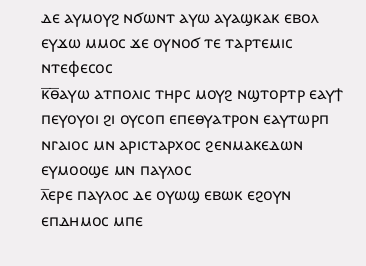ⲇⲉ ⲁⲩⲙⲟⲩϩ ⲛϭⲱⲛⲧ ⲁⲩⲱ ⲁⲩⲁϣⲕⲁⲕ ⲉⲃⲟⲗ ⲉⲩϫⲱ ⲙⲙⲟⲥ ϫⲉ ⲟⲩⲛⲟϭ ⲧⲉ ⲧⲁⲣⲧⲉⲙⲓⲥ ⲛⲧⲉⲫⲉⲥⲟⲥ
ⲕ̅ⲑ̅ⲁⲩⲱ ⲁⲧⲡⲟⲗⲓⲥ ⲧⲏⲣⲥ ⲙⲟⲩϩ ⲛϣⲧⲟⲣⲧⲣ ⲉⲁⲩϯ ⲡⲉⲩⲟⲩⲟⲓ ϩⲓ ⲟⲩⲥⲟⲡ ⲉⲡⲉⲑⲩⲁⲧⲣⲟⲛ ⲉⲁⲩⲧⲱⲣⲡ ⲛⲅⲁⲓⲟⲥ ⲙⲛ ⲁⲣⲓⲥⲧⲁⲣⲭⲟⲥ ϩⲉⲛⲙⲁⲕⲉⲇⲱⲛ ⲉⲩⲙⲟⲟϣⲉ ⲙⲛ ⲡⲁⲩⲗⲟⲥ
ⲗ̅ⲉⲣⲉ ⲡⲁⲩⲗⲟⲥ ⲇⲉ ⲟⲩⲱϣ ⲉⲃⲱⲕ ⲉϩⲟⲩⲛ ⲉⲡⲇⲏⲙⲟⲥ ⲙⲡⲉ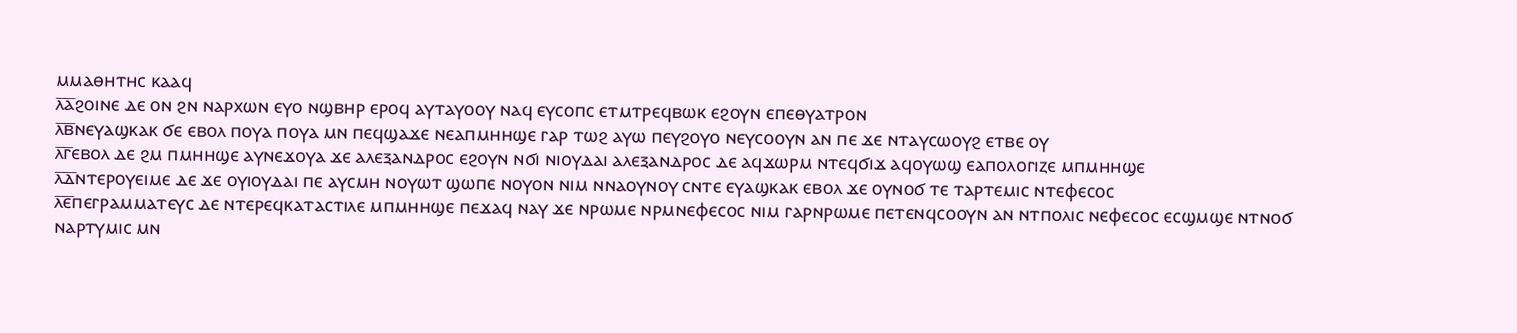ⲙⲙⲁⲑⲏⲧⲏⲥ ⲕⲁⲁϥ
ⲗ̅ⲁ̅ϩⲟⲓⲛⲉ ⲇⲉ ⲟⲛ ϩⲛ ⲛⲁⲣⲭⲱⲛ ⲉⲩⲟ ⲛϣⲃⲏⲣ ⲉⲣⲟϥ ⲁⲩⲧⲁⲩⲟⲟⲩ ⲛⲁϥ ⲉⲩⲥⲟⲡⲥ ⲉⲧⲙⲧⲣⲉϥⲃⲱⲕ ⲉϩⲟⲩⲛ ⲉⲡⲉⲑⲩⲁⲧⲣⲟⲛ
ⲗ̅ⲃ̅ⲛⲉⲩⲁϣⲕⲁⲕ ϭⲉ ⲉⲃⲟⲗ ⲡⲟⲩⲁ ⲡⲟⲩⲁ ⲙⲛ ⲡⲉϥϣⲁϫⲉ ⲛⲉⲁⲡⲙⲏⲏϣⲉ ⲅⲁⲣ ⲧⲱϩ ⲁⲩⲱ ⲡⲉⲩϩⲟⲩⲟ ⲛⲉⲩⲥⲟⲟⲩⲛ ⲁⲛ ⲡⲉ ϫⲉ ⲛⲧⲁⲩⲥⲱⲟⲩϩ ⲉⲧⲃⲉ ⲟⲩ
ⲗ̅ⲅ̅ⲉⲃⲟⲗ ⲇⲉ ϩⲙ ⲡⲙⲏⲏϣⲉ ⲁⲩⲛⲉϫⲟⲩⲁ ϫⲉ ⲁⲗⲉⲝⲁⲛⲇⲣⲟⲥ ⲉϩⲟⲩⲛ ⲛϭⲓ ⲛⲓⲟⲩⲇⲁⲓ ⲁⲗⲉⲝⲁⲛⲇⲣⲟⲥ ⲇⲉ ⲁϥϫⲱⲣⲙ ⲛⲧⲉϥϭⲓϫ ⲁϥⲟⲩⲱϣ ⲉⲁⲡⲟⲗⲟⲅⲓⲍⲉ ⲙⲡⲙⲏⲏϣⲉ
ⲗ̅ⲇ̅ⲛⲧⲉⲣⲟⲩⲉⲓⲙⲉ ⲇⲉ ϫⲉ ⲟⲩⲓⲟⲩⲇⲁⲓ ⲡⲉ ⲁⲩⲥⲙⲏ ⲛⲟⲩⲱⲧ ϣⲱⲡⲉ ⲛⲟⲩⲟⲛ ⲛⲓⲙ ⲛⲛⲁⲟⲩⲛⲟⲩ ⲥⲛⲧⲉ ⲉⲩⲁϣⲕⲁⲕ ⲉⲃⲟⲗ ϫⲉ ⲟⲩⲛⲟϭ ⲧⲉ ⲧⲁⲣⲧⲉⲙⲓⲥ ⲛⲧⲉⲫⲉⲥⲟⲥ
ⲗ̅ⲉ̅ⲡⲉⲅⲣⲁⲙⲙⲁⲧⲉⲩⲥ ⲇⲉ ⲛⲧⲉⲣⲉϥⲕⲁⲧⲁⲥⲧⲓⲗⲉ ⲙⲡⲙⲏⲏϣⲉ ⲡⲉϫⲁϥ ⲛⲁⲩ ϫⲉ ⲛⲣⲱⲙⲉ ⲛⲣⲙⲛⲉⲫⲉⲥⲟⲥ ⲛⲓⲙ ⲅⲁⲣⲛⲣⲱⲙⲉ ⲡⲉⲧⲉⲛϥⲥⲟⲟⲩⲛ ⲁⲛ ⲛⲧⲡⲟⲗⲓⲥ ⲛⲉⲫⲉⲥⲟⲥ ⲉⲥϣⲙϣⲉ ⲛⲧⲛⲟϭ ⲛⲁⲣⲧⲩⲙⲓⲥ ⲙⲛ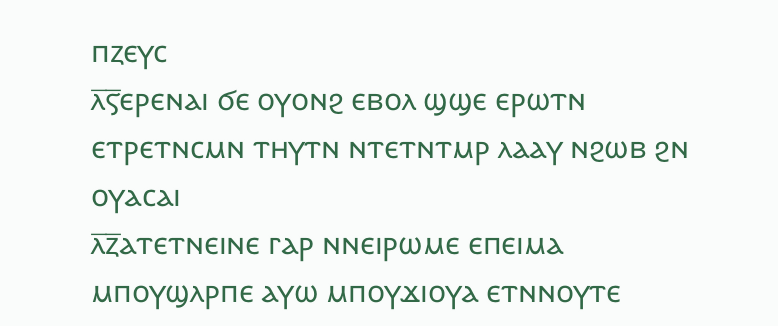ⲡⲍⲉⲩⲥ
ⲗ̅ⲋ̅ⲉⲣⲉⲛⲁⲓ ϭⲉ ⲟⲩⲟⲛϩ ⲉⲃⲟⲗ ϣϣⲉ ⲉⲣⲱⲧⲛ ⲉⲧⲣⲉⲧⲛⲥⲙⲛ ⲧⲏⲩⲧⲛ ⲛⲧⲉⲧⲛⲧⲙⲣ ⲗⲁⲁⲩ ⲛϩⲱⲃ ϩⲛ ⲟⲩⲁⲥⲁⲓ
ⲗ̅ⲍ̅ⲁⲧⲉⲧⲛⲉⲓⲛⲉ ⲅⲁⲣ ⲛⲛⲉⲓⲣⲱⲙⲉ ⲉⲡⲉⲓⲙⲁ ⲙⲡⲟⲩϣⲗⲣⲡⲉ ⲁⲩⲱ ⲙⲡⲟⲩϫⲓⲟⲩⲁ ⲉⲧⲛⲛⲟⲩⲧⲉ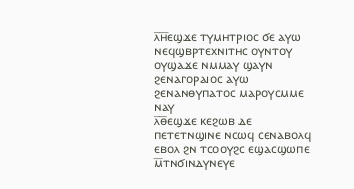ⲗ̅ⲏ̅ⲉϣϫⲉ ⲧⲩⲙⲏⲧⲣⲓⲟⲥ ϭⲉ ⲁⲩⲱ ⲛⲉϥϣⲃⲣⲧⲉⲭⲛⲓⲧⲏⲥ ⲟⲩⲛⲧⲟⲩ ⲟⲩϣⲁϫⲉ ⲛⲙⲙⲁⲩ ϣⲁⲩⲛ ϩⲉⲛⲁⲅⲟⲣⲁⲓⲟⲥ ⲁⲩⲱ ϩⲉⲛⲁⲛⲑⲩⲡⲁⲧⲟⲥ ⲙⲁⲣⲟⲩⲥⲙⲙⲉ ⲛⲁⲩ
ⲗ̅ⲑ̅ⲉϣϫⲉ ⲕⲉϩⲱⲃ ⲇⲉ ⲡⲉⲧⲉⲧⲛϣⲓⲛⲉ ⲛⲥⲱϥ ⲥⲉⲛⲁⲃⲟⲗϥ ⲉⲃⲟⲗ ϩⲛ ⲧⲥⲟⲟⲩϩⲥ ⲉϣⲁⲥϣⲱⲡⲉ
ⲙ̅ⲧⲛϭⲓⲛⲇⲩⲛⲉⲩⲉ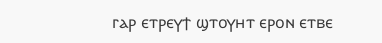ⲅⲁⲣ ⲉⲧⲣⲉⲩϯ ϣⲧⲟⲩⲏⲧ ⲉⲣⲟⲛ ⲉⲧⲃⲉ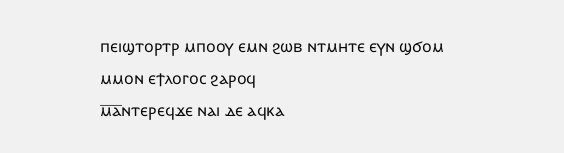ⲡⲉⲓϣⲧⲟⲣⲧⲣ ⲙⲡⲟⲟⲩ ⲉⲙⲛ ϩⲱⲃ ⲛⲧⲙⲏⲧⲉ ⲉⲩⲛ ϣϭⲟⲙ ⲙⲙⲟⲛ ⲉϯⲗⲟⲅⲟⲥ ϩⲁⲣⲟϥ
ⲙ̅ⲁ̅ⲛⲧⲉⲣⲉϥϫⲉ ⲛⲁⲓ ⲇⲉ ⲁϥⲕⲁ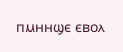ⲡⲙⲏⲏϣⲉ ⲉⲃⲟⲗ